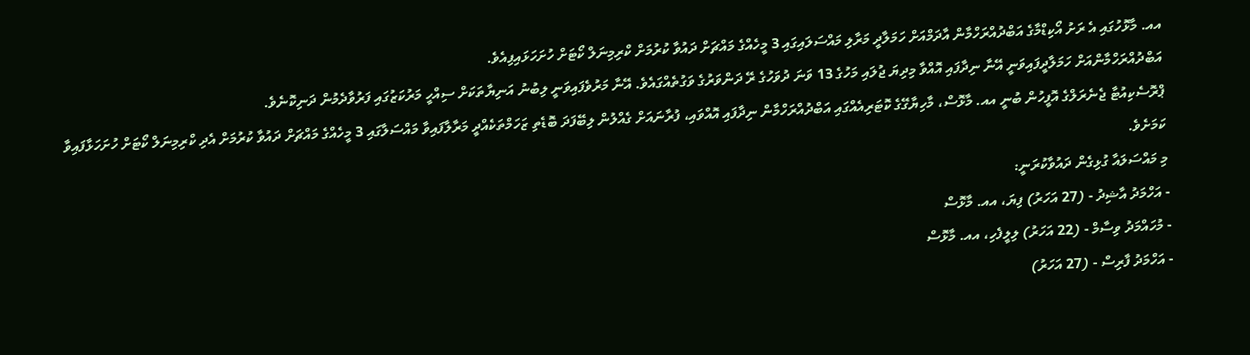އއ. މާޅޮހުގައި އެ ރަށު އޯކިޑްމާގެ އަބްދުއްރަހްމާން އާދަމްއަށް ހަމަލާދީ މަރާލި މައްސަލައިގައި 3 މީހެއްގެ މައްޗަށް ދައުވާ ކުރުމަށް ކްރިމިނަލް ކޯޓަށް ހުށަހަޅައިފިއެވެ.
އަބްދުއްރަހްމާންއަށް ހަމަލާދީފައިވަނީ އޭނާ ނިދާފައި އޮއްވާ މިދިޔަ ޖުލައި މަހުގެ 13 ވަނަ ދުވަހުގެ ރޭ ދަންވަރުގެ ވަގުތެއްގައެވެ. އޭނާ މަރުވެފައިވަނީ ލިބުނު އަނިޔާތަކަށް ސިއްހީ މަރުކަޒުގައި ފަރުވާދެމުން ދަނިކޮނެވެ.
ޕްރޮސެކިއުޓާ ޖެނެރަލްގެ އޮފީހުން ބުނީ އއ. މާޅޮސް، މާހިޔާގޭގެ ކޮޓަރިއެއްގައި އަބްދުއްރަހްމާން ނިދާފައި އޮއްވައި، ފުރާނައަށް ގެއްލުން ލިބޭފަދަ ބޮޑެތި ޒަހަމްތަކެއްދީ މަރާލާފައިވާ މައްސަލާގައި 3 މީހެއްގެ މައްޗަށް ދައުވާ ކުރުމަށް އެދި ކްރިމިނަލް ކޯޓަށް ހުށަހަޅާފައިވާ ކަމަށެވެ.
މި މައްސަލައާ ގުޅިގެން ދައުވާކުރަނީ:
- އަހްމަދު އާޝިދު - (27 އަހަރު) ފިޔަ، އއ. މާޅޮސް
- މުހައްމަދު ވިސާމް - (22 އަހަރު) ލިލީފެހި، އއ. މާޅޮސް
- އަހްމަދު ފާރިސް - (27 އަހަރު)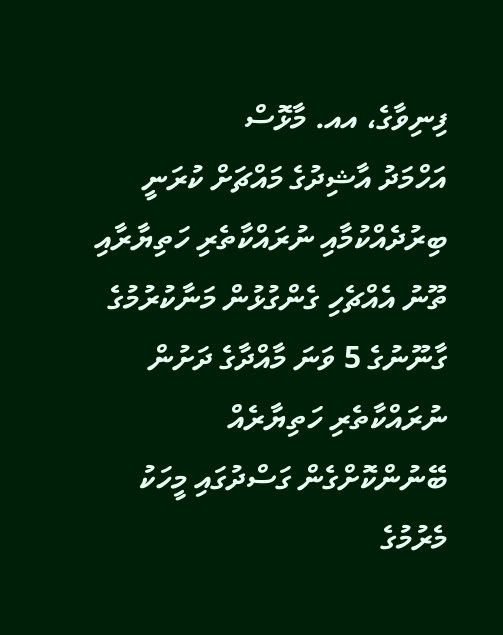ފިނިވާގެ، އއ. މާޅޮސް
އަހްމަދު އާޝިދުގެ މައްޗަށް ކުރަނީ ބިރުދެއްކުމާއި ނުރައްކާތެރި ހަތިޔާރާއި ތޫނު އެއްޗެހި ގެންގުޅުން މަނާކުރުމުގެ ގާނޫނުގެ 5 ވަނަ މާއްދާގެ ދަށުން ނުރައްކާތެރި ހަތިޔާރެއް ބޭނުންކޮށްގެން ގަސްދުގައި މީހަކު މެރުމުގެ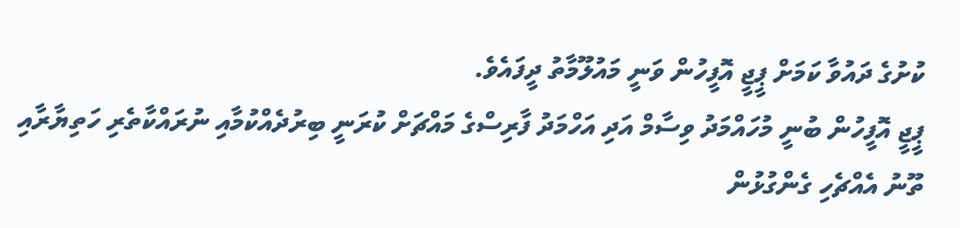ކުށުގެ ދައުވާ ކަމަށް ޕީޖީ އޮފީހުން ވަނީ މައުލޫމާތު ދީފައެވެ.
ޕީޖީ އޮފީހުން ބުނީ މުހައްމަދު ވިސާމް އަދި އަހްމަދު ފާރިސްގެ މައްޗަށް ކުރަނީ ބިރުދެއްކުމާއި ނުރައްކާތެރި ހަތިޔާރާއި ތޫނު އެއްޗެހި ގެންގުޅުން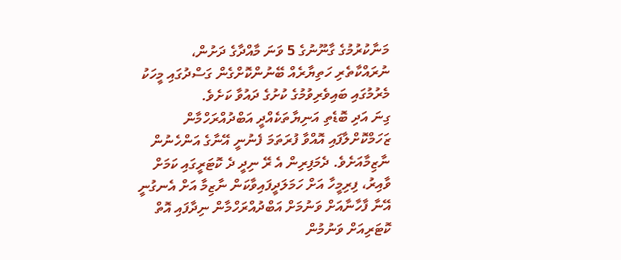މަނާކުރުމުގެ ގާނޫނުގެ 5 ވަނަ މާއްދާގެ ދަށުން، ނުރައްކާތެރި ހަތިޔާރެއް ބޭނުންކޮށްގެން ގަސްދުގައި މީހަކު މެރުމުގައި ބައިވެރިވުމުގެ ކުށުގެ ދައުވާ ކަށެވެ.
ގިނަ އަދި ބޮޑެތި އަނިޔާތަކެއްދީ އަބްދުއްރަހްމާން ޒަހަމްކޮށްލާފައި އޮއްވާ ފުރަތަމަ ފެނުނީ އޭނާގެ އަންހެނުން ނާޒިމާއަށެވެ. ދެމަފިރިން އެ ރޭ ނިދީ ދެ ކޮޓަރީގައި ކަމަށް ވާއިރު، ފިރިމީހާ އަށް ހަމަލަދީފައިވާކަން ނާޒިމާ އަށް އެނގުނީ އޭނާ ފާހާނާއަށް ވަނުމަށް އަބްދުއްރަހްމާން ނިދާފައި އޮތް ކޮޓަރިއަށް ވަނުމުން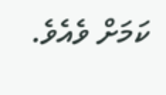ކަމަށް ވެއެވެ.